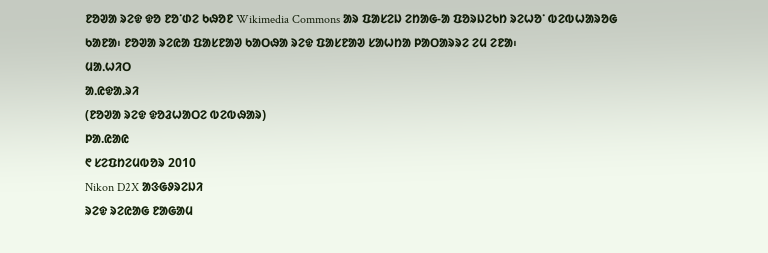ᱱᱚᱣᱟ ᱨᱮᱫ ᱫᱚ ᱱᱚᱸᱰᱮ ᱠᱷᱚᱱ Wikimedia Commons ᱟᱨ ᱯᱟᱥᱮᱡ ᱮᱴᱟᱜ-ᱟ ᱯᱚᱨᱡᱮᱠᱴ ᱨᱮᱦᱚᱸ ᱵᱮᱵᱦᱟᱨᱚᱜ ᱠᱟᱱᱟ᱾ ᱱᱚᱣᱟ ᱨᱮᱭᱟ ᱯᱟᱥᱱᱟᱣ ᱠᱟᱛᱷᱟ ᱨᱮᱫ ᱯᱟᱥᱱᱟᱣ ᱥᱟᱦᱴᱟ ᱞᱟᱛᱟᱨᱨᱮ ᱮᱢ ᱮᱱᱟ᱾
ᱢᱟᱹᱦᱤᱛ
ᱟᱹᱭᱫᱟᱹᱨᱤ
(ᱱᱚᱣᱟ ᱨᱮᱫ ᱫᱚᱲᱦᱟᱛᱮ ᱵᱮᱵᱷᱟᱨ)
ᱞᱟ.ᱭᱟᱭ
᱖ ᱥᱮᱯᱴᱮᱢᱵᱚᱨ 2010
Nikon D2X ᱟᱝᱜᱽᱨᱮᱡᱤ
ᱨᱮᱫ ᱨᱮᱭᱟᱜ ᱱᱟᱜᱟᱢ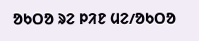ᱚᱠᱛᱚ ᱨᱮ ᱞᱤᱱ ᱢᱮ/ᱚᱠᱛᱚ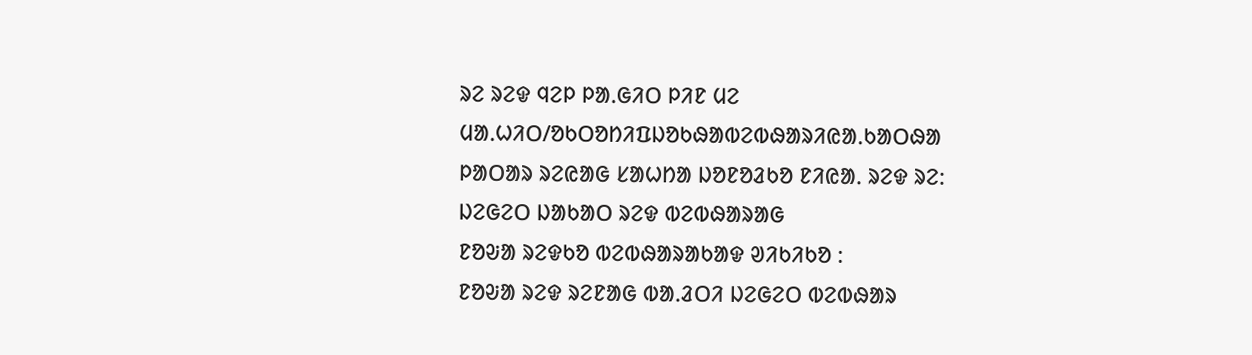ᱨᱮ ᱨᱮᱫ ᱧᱮᱞ ᱞᱟᱹᱜᱤᱛ ᱞᱤᱱ ᱢᱮ
ᱢᱟᱹᱦᱤᱛ/ᱚᱠᱛᱚᱴᱤᱯᱡᱚᱠᱷᱟᱵᱮᱵᱷᱟᱨᱤᱭᱟᱹᱠᱟᱛᱷᱟ
ᱞᱟᱛᱟᱨ ᱨᱮᱭᱟᱜ ᱥᱟᱦᱴᱟ ᱡᱚᱱᱚᱲᱠᱚ ᱱᱤᱭᱟᱹ ᱨᱮᱫ ᱨᱮ:
ᱡᱮᱜᱮᱛ ᱡᱟᱠᱟᱛ ᱨᱮᱫ ᱵᱮᱵᱷᱟᱨᱟᱜ
ᱱᱚᱶᱟ ᱨᱮᱫᱠᱚ ᱵᱮᱵᱷᱟᱨᱟᱠᱟᱫ ᱣᱤᱠᱤᱠᱚ :
ᱱᱚᱶᱟ ᱨᱮᱫ ᱨᱮᱱᱟᱜ ᱵᱟᱹᱲᱛᱤ ᱡᱮᱜᱮᱛ ᱵᱮᱵᱷᱟᱨ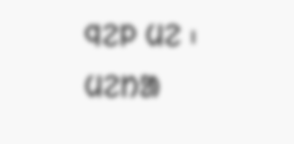ᱧᱮᱞ ᱢᱮ ᱾
ᱢᱮᱴᱟ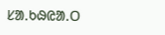ᱥᱟᱹᱠᱷᱭᱟᱹᱛ